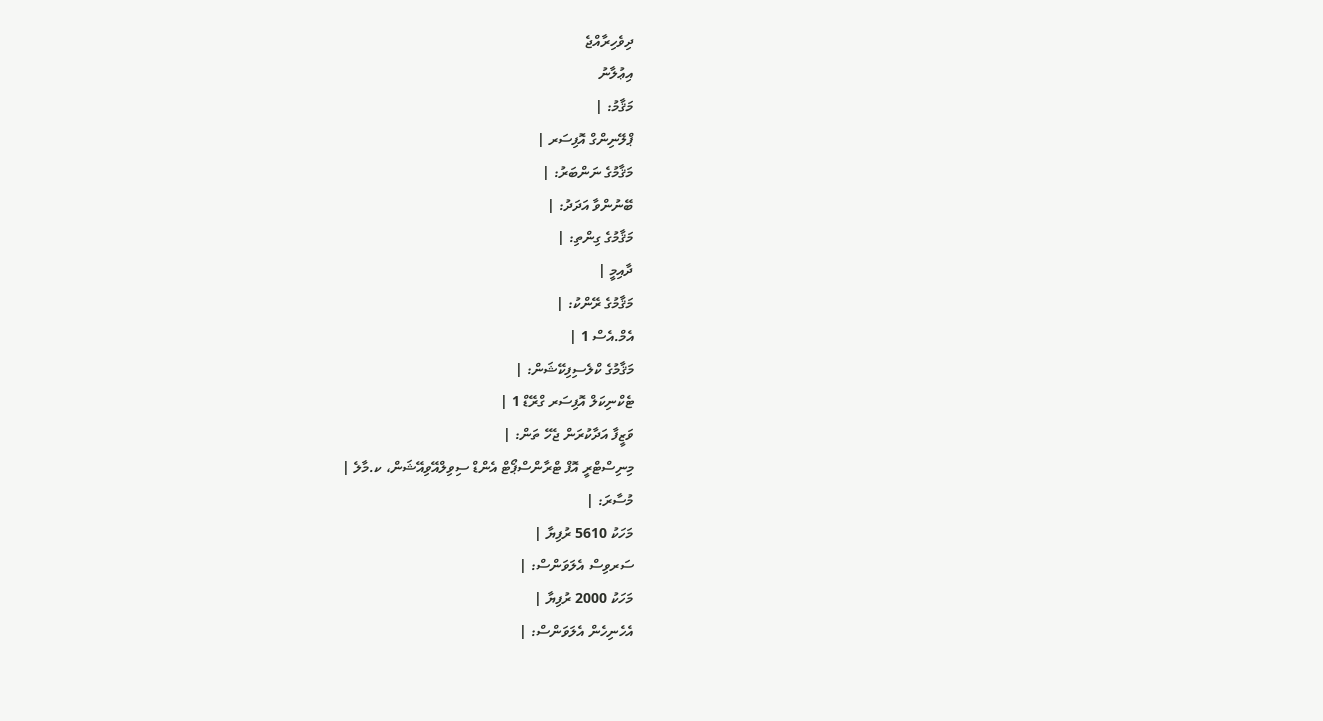ދިވެހިރާއްޖެ
އިޢުލާނު
މަޤާމު: |
ޕްލޭނިންގް އޮފިސަރ |
މަޤާމުގެ ނަންބަރު: |
ބޭނުންވާ އަދަދު: |
މަޤާމުގެ ގިންތި: |
ދާއިމީ |
މަޤާމުގެ ރޭންކު: |
އެމް.އެސް 1 |
މަޤާމުގެ ކްލެސިފިކޭޝަން: |
ޓެކްނިކަލް އޮފިސަރ ގްރޭޑް 1 |
ވަޒީފާ އަދާކުރަން ޖެހޭ ތަން: |
މިނިސްޓްރީ އޮފް ޓްރާންސްޕޯޓް އެންޑް ސިވިލްއޭވިއޭޝަން، ކ.މާލެ |
މުސާރަ: |
މަހަކު 5610 ރުފިޔާ |
ސަރވިސް އެލަވަންސް: |
މަހަކު 2000 ރުފިޔާ |
އެހެނިހެން އެލަވަންސް: |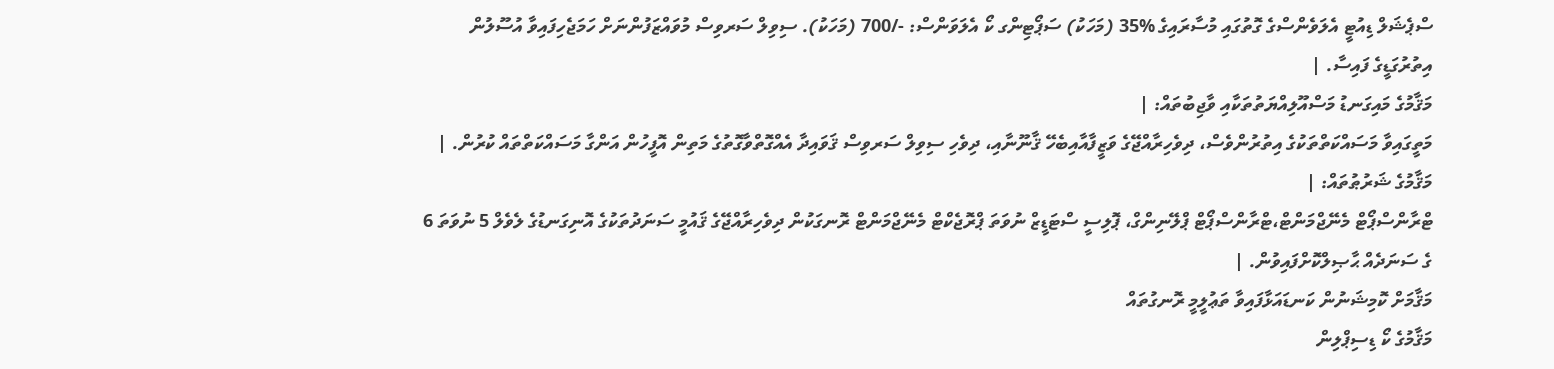ސްޕެޝަލް ޑިއުޓީ އެލަވެންސްގެ ގޮތުގައި މުސާރައިގެ %35 (މަހަކު) ސަޕޯޓިންގ ކޯ އެލަވަންސް: -/700 (މަހަކު). ސިވިލް ސަރވިސް މުވައްޒަފުންނަށް ހަމަޖެހިފައިވާ އުސޫލުން އިތުރުގަޑީގެ ފައިސާ. |
މަޤާމުގެ މައިގަނޑު މަސްއޫލިއްޔަތުތަކާއި ވާޖިބުތައް: |
މަތީގައިވާ މަސައްކަތްތަކުގެ އިތުރުންވެސް، ދިވެހިރާއްޖޭގެ ވަޒީފާއާއިބެހޭ ޤާނޫނާއި، ދިވެހި ސިވިލް ސަރވިސް ޤަވައިދާ އެއްގޮތްވާގޮތުގެ މަތިން އޮފީހުން އަންގާ މަސައްކަތްތައް ކުރުން. |
މަޤާމުގެ ޝަރުޠުތައް: |
ޓްރާންސްޕޯޓް މެނޭޖްމަންޓް،ޓްރާންސްޕޯޓް ޕްލޭނިންގް، ޕޮލިސީ ސްޓަޑީޒް ނުވަތަ ޕްރޮޖެކްޓް މެނޭޖްމަންޓް ރޮނގަކުން ދިވެހިރާއްޖޭގެ ޤައުމީ ސަނަދުތަކުގެ އޮނިގަނޑުގެ ލެވެލް 5 ނުވަތަ 6 ގެ ސަނަދެއް ޙާޞިލްކޮށްފައިވުން. |
މަޤާމަށް ކޮމިޝަނުން ކަނޑައަޅާފައިވާ ތަޢުލީމީ ރޮނގުތައް
މަޤާމުގެ ކޯ ޑިސިޕްލިން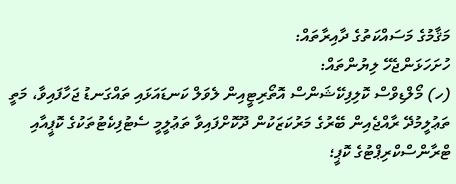މަޤާމުގެ މަސައްކަތުގެ ދާއިރާތައް:
ހުށަހަޅަންޖެހޭ ލިޔުންތައް:
(ހ) މޯލްޑިވްސް ކޮލިފިކޭޝަންސް އޮތޯރިޓީއިން ލެވަލް ކަނޑައަޅައި ތައްގަނޑު ޖަހާފައިވާ، މަތީ ތަޢުލީމުދޭ ރާއްޖެއިން ބޭރުގެ މަރުކަޒަކުން ދޫކޮށްފައިވާ ތަޢުލީމީ ސެޓުފިކެޓުތަކުގެ ކޮޕީއާއި ޓްރާންސްކްރިޕްޓުގެ ކޮޕީ؛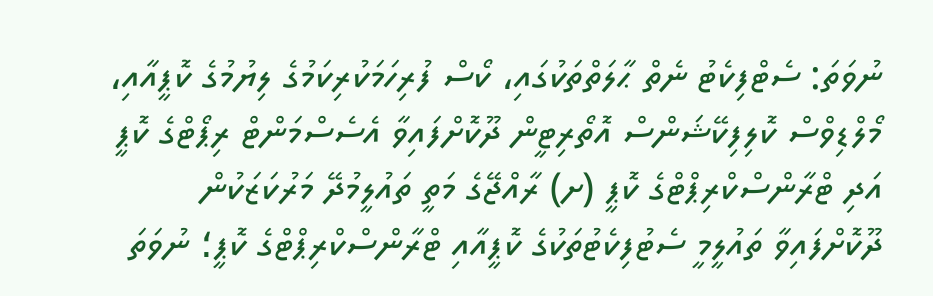ނުވަތަ: ސެޓްފިކެޓު ނެތް ޙާލަތްތަކުގައި، ކޯސް ފުރިހަމަކުރިކަމުގެ ލިޔުމުގެ ކޮޕީއާއި، މޯލްޑިވްސް ކޮލިފިކޭޝަންސް އޮތޯރިޓީން ދޫކޮށްފައިވާ އެސެސްމަންޓް ރިޕޯޓްގެ ކޮޕީ އަދި ޓްރާންސްކްރިޕްޓްގެ ކޮޕީ (ށ) ރާއްޖޭގެ މަތީ ތައުލީމުދޭ މަރުކަޒަކުން ދޫކޮށްފައިވާ ތައުލީމީ ސެޓުފިކެޓުތަކުގެ ކޮޕީއާއި ޓްރާންސްކްރިޕްޓްގެ ކޮޕީ؛ ނުވަތަ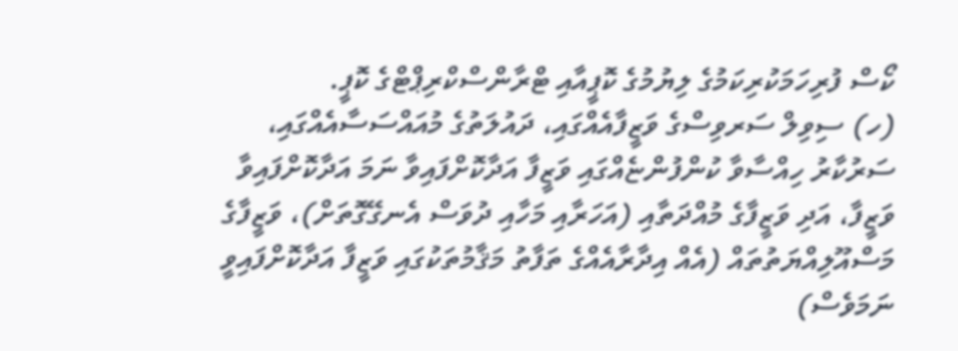ކޯސް ފުރިހަމަކުރިކަމުގެ ލިޔުމުގެ ކޮޕީއާއި ޓްރާންސްކްރިޕްޓްގެ ކޮޕީ.
(ހ) ސިވިލް ސަރވިސްގެ ވަޒީފާއެއްގައި، ދައުލަތުގެ މުއައްސަސާއެއްގައި، ސަރުކާރު ހިއްސާވާ ކުންފުންޏެއްގައި ވަޒީފާ އަދާކޮށްފައިވާ ނަމަ އަދާކޮށްފައިވާ ވަޒީފާ، އަދި ވަޒީފާގެ މުއްދަތާއި (އަހަރާއި މަހާއި ދުވަސް އެނގޭގޮތަށް)، ވަޒީފާގެ މަސްއޫލިއްޔަތުތައް (އެއް އިދާރާއެއްގެ ތަފާތު މަޤާމުތަކުގައި ވަޒީފާ އަދާކޮށްފައިވީ ނަމަވެސް)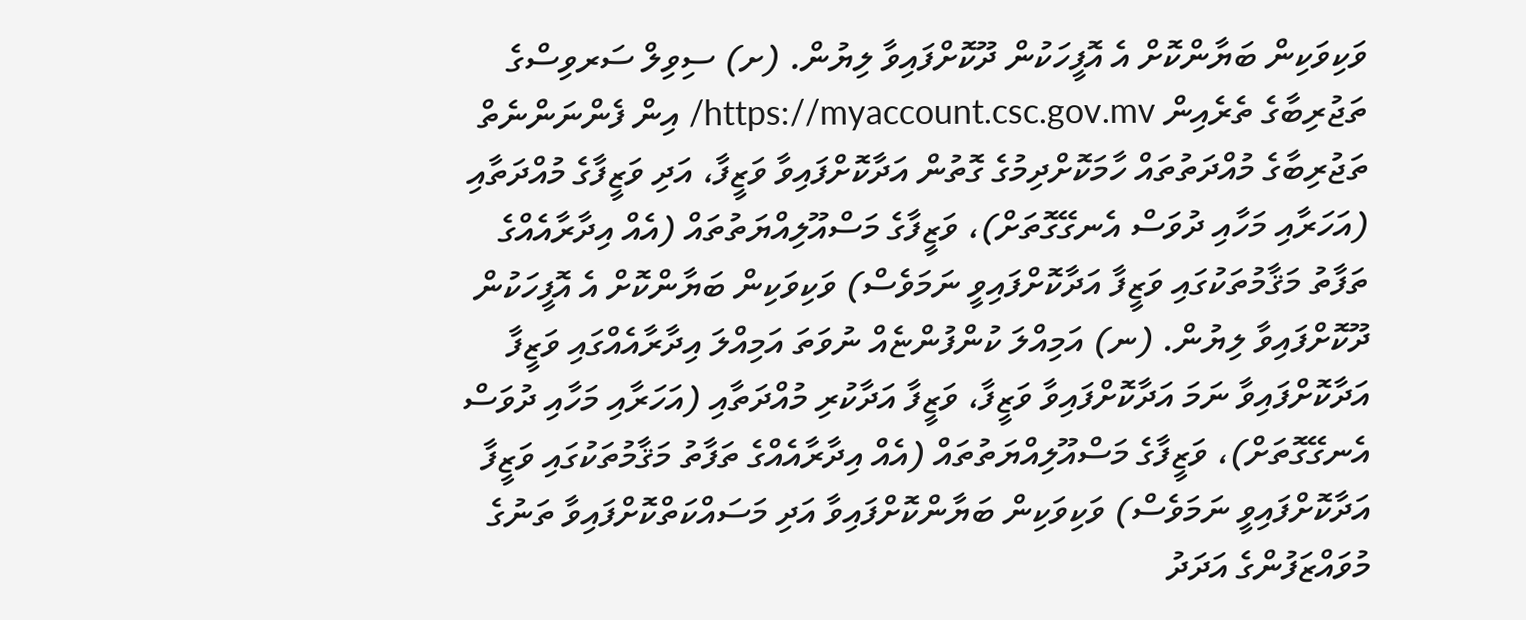ވަކިވަކިން ބަޔާންކޮށް އެ އޮފީހަކުން ދޫކޮށްފައިވާ ލިޔުން. (ށ) ސިވިލް ސަރވިސްގެ ތަޖުރިބާގެ ތެރެއިން https://myaccount.csc.gov.mv/ އިން ފެންނަންނެތް ތަޖުރިބާގެ މުއްދަތުތައް ހާމަކޮށްދިމުގެ ގޮތުން އަދާކޮށްފައިވާ ވަޒީފާ، އަދި ވަޒީފާގެ މުއްދަތާއި (އަހަރާއި މަހާއި ދުވަސް އެނގޭގޮތަށް)، ވަޒީފާގެ މަސްއޫލިއްޔަތުތައް (އެއް އިދާރާއެއްގެ ތަފާތު މަޤާމުތަކުގައި ވަޒީފާ އަދާކޮށްފައިވީ ނަމަވެސް) ވަކިވަކިން ބަޔާންކޮށް އެ އޮފީހަކުން ދޫކޮށްފައިވާ ލިޔުން. (ނ) އަމިއްލަ ކުންފުންޏެއް ނުވަތަ އަމިއްލަ އިދާރާއެއްގައި ވަޒީފާ އަދާކޮށްފައިވާ ނަމަ އަދާކޮށްފައިވާ ވަޒީފާ، ވަޒީފާ އަދާކުރި މުއްދަތާއި (އަހަރާއި މަހާއި ދުވަސް އެނގޭގޮތަށް)، ވަޒީފާގެ މަސްއޫލިއްޔަތުތައް (އެއް އިދާރާއެއްގެ ތަފާތު މަޤާމުތަކުގައި ވަޒީފާ އަދާކޮށްފައިވީ ނަމަވެސް) ވަކިވަކިން ބަޔާންކޮށްފައިވާ އަދި މަސައްކަތްކޮށްފައިވާ ތަނުގެ މުވައްޒަފުންގެ އަދަދު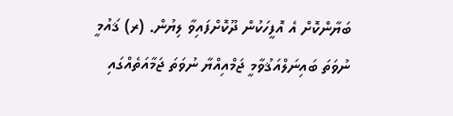ބަޔާންކޮށް އެ އޮފީހަކުން ދޫކޮށްފައިވާ ލިޔުން. (ރ) ޤައުމީ ނުވަތަ ބައިނަލްއަޤުވާމީ ޖަމްއިއްޔާ ނުވަތަ ޖަމާއަތެއްގައި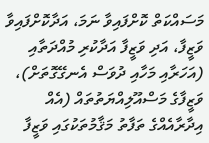މަސައްކަތް ކޮށްފައިވާ ނަމަ، އަދާކޮށްފައިވާ ވަޒީފާ، އަދި ވަޒީފާ އަދާކުރި މުއްދަތާއި (އަހަރާއި މަހާއި ދުވަސް އެނގޭގޮތަށް)، ވަޒީފާގެ މަސްއޫލިއްޔަތުތައް (އެއް އިދާރާއެއްގެ ތަފާތު މަޤާމުތަކުގައި ވަޒީފާ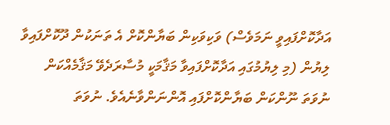އަދާކޮށްފައިވީ ނަމަވެސް) ވަކިވަކިން ބަޔާންކޮށް އެ ތަނަކުން ދޫކޮށްފައިވާ ލިޔުން (މި ލިޔުމުގައި އަދާކޮށްފައިވާ މަޤާމަކީ މުސާރަދެވޭ މަޤާމެއްކަން ނުވަތަ ނޫންކަން ބަޔާންކޮށްފައި އޮންނަންވާނެއެވެ. ނުވަތަ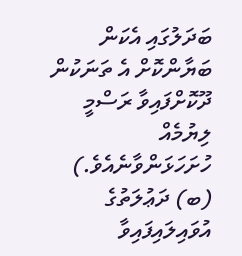ބަދަލުގައި އެކަން ބަޔާންކޮށް އެ ތަނަކުން ދޫކޮށްފައިވާ ރަސްމީ ލިޔުމެއް ހުށަހަޅަންވާނެއެވެ.) (ބ) ދަޢުލަތުގެ އުވައިލައިފައިވާ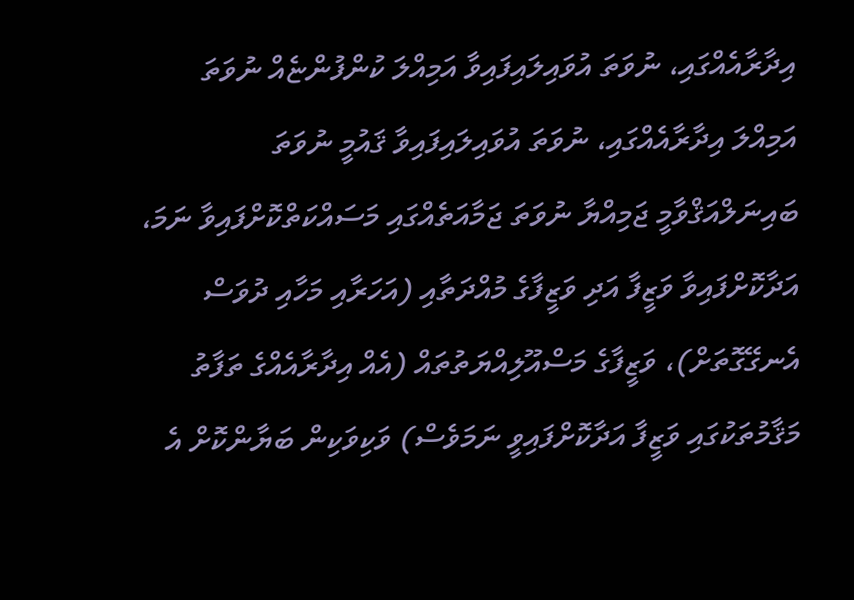އިދާރާއެއްގައި، ނުވަތަ އުވައިލައިފައިވާ އަމިއްލަ ކުންފުންޏެއް ނުވަތަ އަމިއްލަ އިދާރާއެއްގައި، ނުވަތަ އުވައިލައިފައިވާ ޤައުމީ ނުވަތަ ބައިނަލްއަޤްވާމީ ޖަމިއްޔާ ނުވަތަ ޖަމާއަތެއްގައި މަސައްކަތްކޮށްފައިވާ ނަމަ، އަދާކޮށްފައިވާ ވަޒީފާ އަދި ވަޒީފާގެ މުއްދަތާއި (އަހަރާއި މަހާއި ދުވަސް އެނގޭގޮތަށް)، ވަޒީފާގެ މަސްއޫލިއްޔަތުތައް (އެއް އިދާރާއެއްގެ ތަފާތު މަޤާމުތަކުގައި ވަޒީފާ އަދާކޮށްފައިވީ ނަމަވެސް) ވަކިވަކިން ބަޔާންކޮށް އެ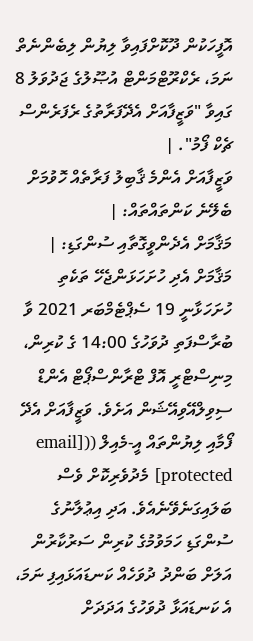އޮފީހަކުން ދޫކޮށްފައިވާ ލިޔުން ލިބެންނެތް ނަމަ، ރެކްރޫޓްމަންޓް އުޞޫލުގެ ޖަދުވަލު 8 ގައިވާ "ވަޒީފާއަށް އެދޭފަރާތުގެ ރެފަރެންސް ޗެކް ފޯމު". |
ވަޒީފާއަށް އެންމެ ޤާބިލު ފަރާތެއް ހޮވުމަށް ބެލޭނެ ކަންތައްތައް: |
މަޤާމަށް އެދެންވީގޮތާއި ސުންގަޑި: |
މަޤާމަށް އެދި ހުށަހަޅަންޖެހޭ ތަކެތި ހުށަހަޅާނީ 19 ސެޕްޓެމްބަރ 2021 ވާ ބުރާސްފަތި ދުވަހުގެ 14:00 ގެ ކުރިން، މިނިސްޓްރީ އޮފް ޓްރާންސްޕޯޓް އެންޑް ސިވިލްއޭވިއޭޝަން އަށެވެ. ވަޒީފާއަށް އެދޭ ފޯމާއި ލިޔުންތައް އީ-މެއިލް (([email protected] މެދުވެރިކޮށް ވެސް ބަލައިގަނެވޭނެއެވެ. އަދި އިޢުލާނުގެ ސުންގަޑި ހަމަވުމުގެ ކުރިން ސަރުކާރުން އަލަށް ބަންދު ދުވަހެއް ކަނޑައަޅައިފި ނަމަ، އެ ކަނޑައަޅާ ދުވަހުގެ އަދަދަށް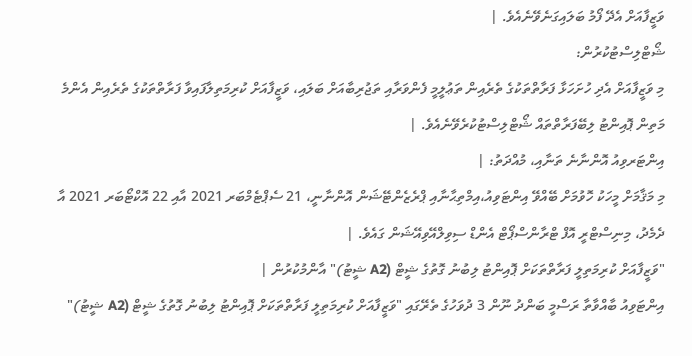ވަޒީފާއަށް އެދޭ ފޯމު ބަލައިގަނެވޭނެއެވެ. |
ޝޯޓްލިސްޓުކުރުން:
މި ވަޒީފާއަށް އެދި ހުށަހަޅާ ފަރާތްތަކުގެ ތެރެއިން ތަޢުލީމީ ފެންވަރާއި ތަޖުރިބާއަށް ބަލައި، ވަޒީފާއަށް ކުރިމަތިލާފައިވާ ފަރާތްތަކުގެ ތެރެއިން އެންމެ މަތިން ޕޮއިންޓު ލިބޭފަރާތްތައް ޝޯޓްލިސްޓުކުރެވޭނެއެވެ. |
އިންޓަރވިއު އޮންނާނެ ތަނާއި، މުއްދަތު: |
މި މަޤާމަށް މީހަކު ހޮވުމަށް ބޭއްވޭ އިންޓަވިއު،އިމްތިޙާނާއި ޕްރެޒެންޓޭޝަން އޮންނާނީ، 21 ސެޕްޓެމްބަރ 2021 އާއި 22 އޮކްޓޯބަރ 2021 އާ ދެމެދު، މިނިސްޓްރީ އޮފް ޓްރާންސްޕޯޓް އެންޑް ސިވިލްއޭވިއޭޝަން ގައެވެ. |
"ވަޒީފާއަށް ކުރިމަތިލީ ފަރާތްތަކަށް ޕޮއިންޓު ލިބުނު ގޮތުގެ ޝީޓް (A2 ޝީޓު)" އާންމުކުރުން |
އިންޓަވިއު ބާއްވާތާ ރަސްމީ ބަންދު ނޫން 3 ދުވަހުގެ ތެރޭގައި "ވަޒީފާއަށް ކުރިމަތިލީ ފަރާތްތަކަށް ޕޮއިންޓު ލިބުނު ގޮތުގެ ޝީޓް (A2 ޝީޓު)"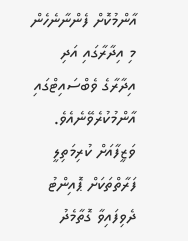އާންމުކޮށް ފެންނާނެހެން މި އިދާރާގައި އަދި އިދާރާގެ ވެބްސައިޓްގައި އާންމުކުރެވޭނެއެވެ. ވަޒީފާއަށް ކުރިމަތިލީ ފަރާތްތަކަށް ޕޮއިންޓު ދެވިފައިވާ ގޮތާމެދު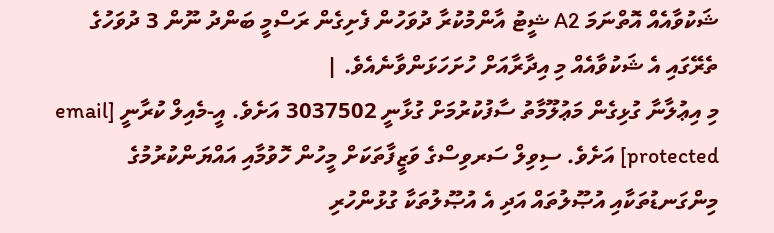ޝަކުވާއެއް އޮތްނަމަ A2 ޝީޓު އާންމުކުރާ ދުވަހުން ފެށިގެން ރަސްމީ ބަންދު ނޫން 3 ދުވަހުގެ ތެރޭގައި އެ ޝަކުވާއެއް މި އިދާރާއަށް ހުށަހަޅަންވާނެއެވެ. |
މި އިޢުލާނާ ގުޅިގެން މަޢުލޫމާތު ސާފުކުރުމަށް ގުޅާނީ 3037502 އަށެވެ. އީ-މެއިލް ކުރާނީ [email protected] އަށެވެ. ސިވިލް ސަރވިސްގެ ވަޒީފާތަކަށް މީހުން ހޮވުމާއި އައްޔަންކުރުމުގެ މިންގަނޑުތަކާއި އުޞޫލުތައް އަދި އެ އުޞޫލުތަކާ ގުޅުންހުރި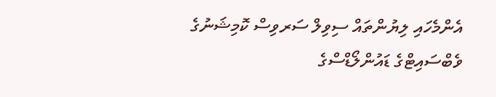އެންމެހައި ލިޔުންތައް ސިވިލް ސަރވިސް ކޮމިޝަނުގެ ވެބްސައިޓްގެ ޑައުންލޯޑްސްގެ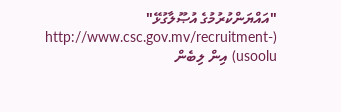"އައްޔަންކުރުމުގެ އުޞޫލާގުޅޭ" (http://www.csc.gov.mv/recruitment-usoolu) އިން ލިބެން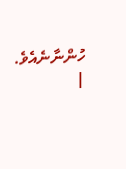ހުންނާނެއެވެ. |